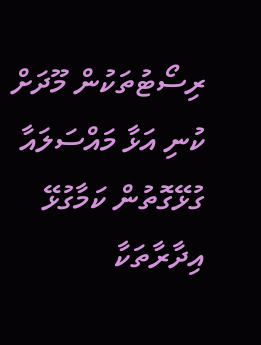ރިސޯޓުތަކުން މޫދަށް ކުނި އަޅާ މައްސަލައާ ގުޅޭގޮތުން ކަމާގުޅޭ އިދާރާތަކާ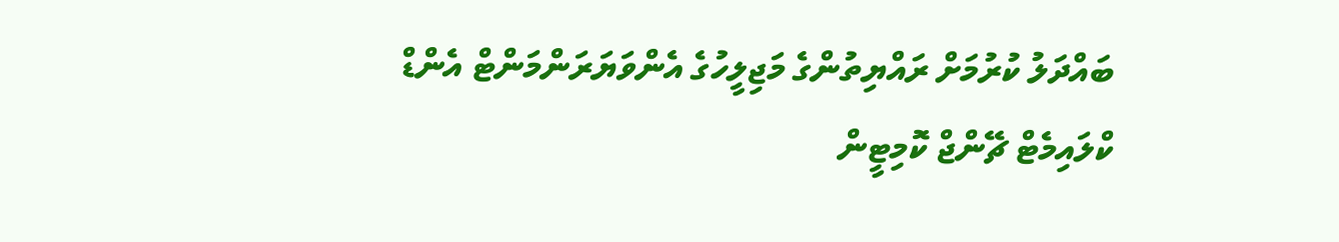ބައްދަލު ކުރުމަށް ރައްޔިތުންގެ މަޖިލީހުގެ އެންވަޔަރަންމަންޓް އެންޑް ކްލައިމެޓް ޗޭންޖް ކޮމިޓީން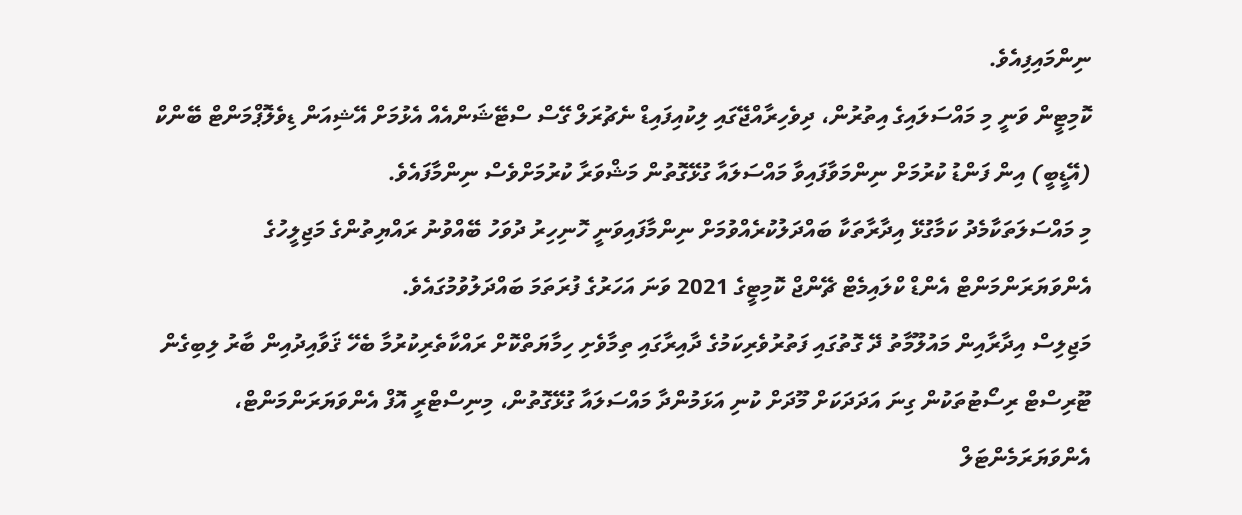ނިންމައިފިއެވެ.
ކޮމިޓީން ވަނީ މި މައްސަލައިގެ އިތުރުން، ދިވެހިރާއްޖޭގައި ލިކުއިފައިޑް ނެޗުރަލް ގޭސް ސްޓޭޝަންއެއް އެޅުމަށް އޭޝިއަން ޑިވެލޮޕްމަންޓް ބޭންކް (އޭޑީބީ) އިން ފަންޑު ކުރުމަށް ނިންމަވާފައިވާ މައްސަލައާ ގުޅޭގޮތުން މަޝްވަރާ ކުރުމަށްވެސް ނިންމާފައެވެ.
މި މައްސަލަތަކާމެދު ކަމާގުޅޭ އިދާރާތަކާ ބައްދަލުކުރެއްވުމަށް ނިންމާފައިވަނީ ހޮނިހިރު ދުވަހު ބޭއްވުނު ރައްޔިތުންގެ މަޖިލީހުގެ އެންވަޔަރަންމަންޓް އެންޑް ކްލައިމެޓް ޗޭންޖް ކޮމިޓީގެ 2021 ވަނަ އަހަރުގެ ފުރަތަމަ ބައްދަލުވުމުގައެވެ.
މަޖިލިސް އިދާރާއިން މައުލޫމާތު ދޭ ގޮތުގައި ފަތުރުވެރިކަމުގެ ދާއިރާގައި ތިމާވެށި ހިމާޔަތްކޮށް ރައްކާތެރިކުރުމާ ބެހޭ ޤަވާއިދުއިން ބާރު ލިބިގެން ޓޫރިސްޓް ރިސޯޓުތަކުން ގިނަ އަދަދަކަށް މޫދަށް ކުނި އަޅަމުންދާ މައްސަލައާ ގުޅޭގޮތުން، މިނިސްޓްރީ އޮފް އެންވަޔަރަންމަންޓް، އެންވަޔަރަމެންޓަލް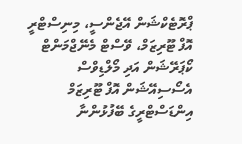ޕްރޮޓެކްޝަން އޭޖެންސީ، މިނިސްޓްރީ އޮފް ޓޫރިޒަމް، ވޭސްޓް މެނޭޖްމަންޓް ކޯޕަރޭޝަން އަދި މޯލްޑިވްސް އެސޯސިއޭޝަން އޮފް ޓޫރިޒަމް އިންޑަސްޓްރީގެ ބޭފުޅުންނާ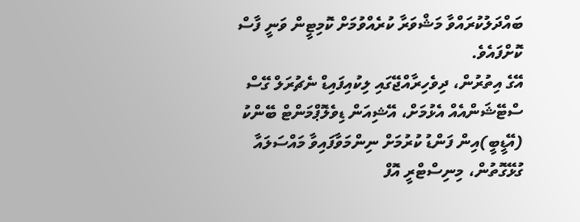ބައްދަލުކުރައްވާ މަޝްވަރާ ކުރެއްވުމަށް ކޮމިޓީން ވަނީ ފާސް ކޮށްފައެވެ.
އޭގެ އިތުރުން، ދިވެހިރާއްޖޭގައި ލިކުއިފައިޑް ނެޗުރަލް ގޭސް ސްޓޭޝަންއެއް އެޅުމަށް، އޭޝިއަން ޑިވެލޮޕްމަންޓް ބޭންކު (އޭޑީބީ)އިން ފަންޑު ކުރުމަށް ނިންމަވާފައިވާ މައްސަލައާ ގުޅޭގޮތުން، މިނިސްޓްރީ އޮފް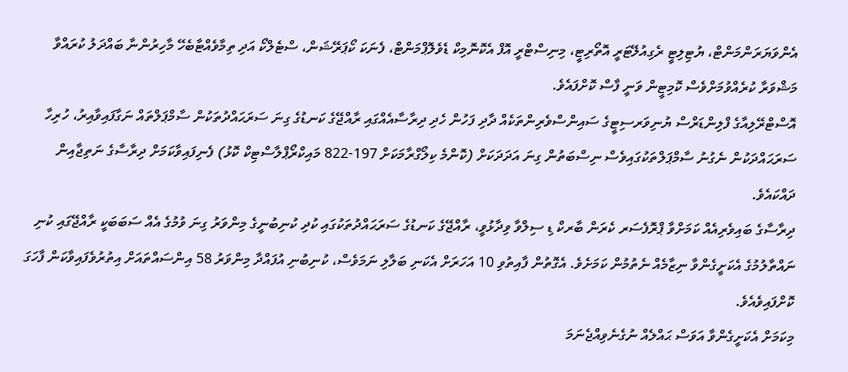އެންވަޔަރަންމަންޓް، ޔުޓިލިޓީ ރެގިއުލޭޓަރީ އޮތޯރިޓީ، މިނިސްޓްރީ އޮފް އެކޮނޮމިކް ޑެވެލޮޕްމަންޓް، ފެނަކަ ކޯޕަރޭޝަން، ސްޓެލްކޯ އަދި ތިމާވެއްޓާބެހޭ މާހިރުންނާ ބައްދަލު ކުރައްވާ މަޝްވަރާ ކުރެއްވުމަށްވެސް ކޮމިޓީން ވަނީ ފާސް ކޮށްފައެވެ.
އޮސްޓްރޭލިއާގެ ފްލިންޑަރްސް ޔުނިވަރސިޓީގެ ސައިންސްވެރިންތަކެއް ދާދި ފަހުން ހެދި ދިރާސާއެއްގައި ރާއްޖޭގެ ކަނޑުގެ ގިނަ ސަރަޙައްދުތަކުން ސާމްޕަލްތައް ނަގާފައިވާއިރު، ހުރިހާ ސަރަޙައްދަކުން ނެގުނު ސާމްޕަލްތަކުގައިވެސް ނިސްބަތުން ގިނަ އަދަދަކަށް (ކޮންމެ ކިލޯގްރާމަކަށް 197-822 މައިކްރޯޕްލާސްޓިކް ކޮޅު) ފެނިފައިވާކަމަށް ދިރާސާގެ ނަތިޖާއިން ދައްކައެވެ.
ދިރާސާގެ ބައިވެރިއެއް ކަމަށްވާ ޕްރޮފެސަރ ކެރަން ބާރކް ޑި ސިލްވާ ވިދާޅުވީ، ރާއްޖޭގެ ކަނޑުގެ ސަރަޙައްދުތަކުގައި ކުދި ކުނިބުނީގެ މިންވަރު ގިނަ ވުމުގެ އެއް ސަބަބަކީ ރާއްޖޭގައި ކުނި ނައްތާލުމުގެ އެކަށީގެންވާ ނިޒާމެއް ނެތުމުން ކަމަށެވެ. އެގޮތުން ފާއިތުވި 10 އަހަރަށް އެކަނި ބަލާލި ނަމަވެސް، ކުނިބުނި އުފައްދާ މިންވަރު 58 އިންސައްތައަށް އިތުރުވެފައިވާކަން ފާހަގަ ކޮށްފައިވެއެވެ.
މިކަމަށް އެކަށީގެންވާ އަވަސް ޙައްލެއް ނުގެނެވިއްޖެނަމަ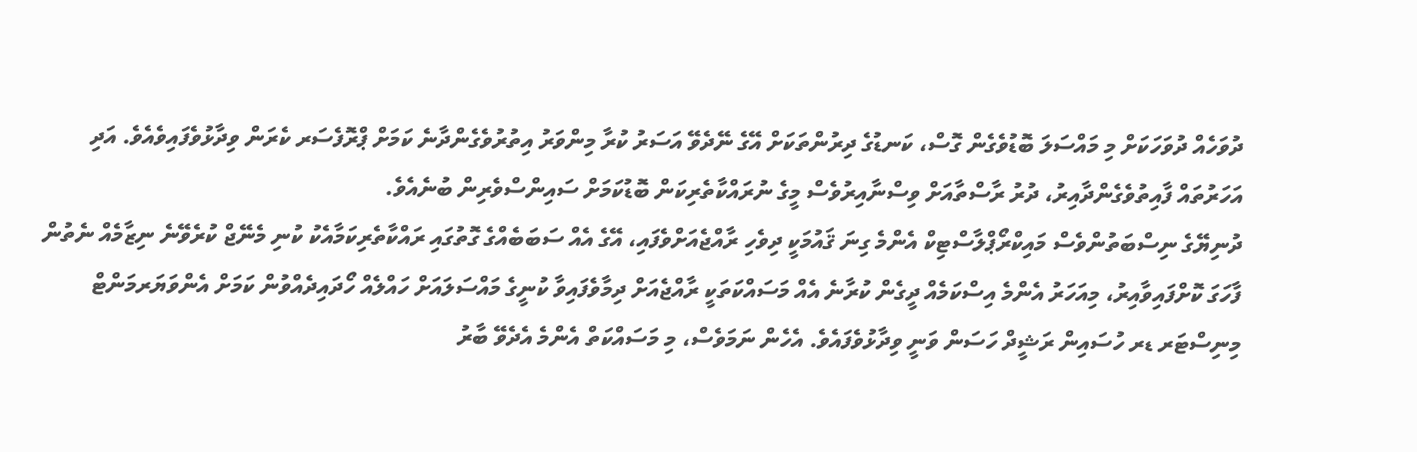ދުވަހެއް ދުވަހަކަށް މި މައްސަލަ ބޮޑުވެގެން ގޮސް، ކަނޑުގެ ދިރުންތަކަށް އޭގެ ނޭދެވޭ އަސަރު ކުރާ މިންވަރު އިތުރުވެގެންދާނެ ކަމަށް ޕްރޮފެސަރ ކެރަން ވިދާޅުވެފައިވެއެވެ. އަދި އަހަރުތައް ފާއިތުވެގެންދާއިރު، ދުރު ރާސްތާއަށް ވިސްނާއިރުވެސް މީގެ ނުރައްކާތެރިކަން ބޮޑުކަމަށް ސައިންސްވެރިން ބުނެއެވެ.
ދުނިޔޭގެ ނިސްބަތުންވެސް މައިކްރޯޕްލާސްޓިކް އެންމެ ގިނަ ޤައުމަކީ ދިވެހި ރާއްޖެއަށްވެފައި، އޭގެ އެއް ސަބަބެއްގެ ގޮތުގައި ރައްކާތެރިކަމާއެކު ކުނި މެނޭޖް ކުރެވޭނެ ނިޒާމެއް ނެތުން ފާހަގަ ކޮށްފައިވާއިރު، މިއަހަރު އެންމެ އިސްކަމެއް ދީގެން ކުރާނެ އެއް މަސައްކަތަކީ ރާއްޖެއަށް ދިމާވެފައިވާ ކުނީގެ މައްސަލައަށް ހައްލެއް ހޯދައިދެއްވުން ކަމަށް އެންވަޔަރމަންޓް މިނިސްޓަރ ޑރ ހުސައިން ރަޝީދް ހަސަން ވަނީ ވިދާޅުވެފައެވެ. އެހެން ނަމަވެސް، މި މަސައްކަތް އެންމެ އެދެވޭ ބާރު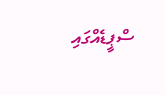ސްޕީޑެއްގައި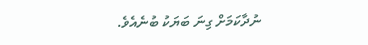ނުދާކަމަށް ގިނަ ބަޔަކު ބުނެއެވެ.